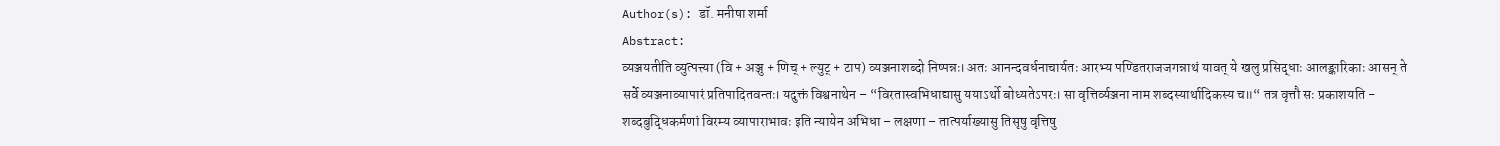Author(s): डॉ. मनीषा शर्मा
Abstract:
व्यञ्जयतीति व्युत्पत्त्या (वि + अञ्जु + णिच् + ल्युट् + टाप) व्यञ्जनाशब्दो निष्पन्नः। अतः आनन्दवर्धनाचार्यतः आरभ्य पण्डितराजजगन्नाथं यावत् ये खलु प्रसिद्धाः आलङ्कारिकाः आसन् ते सर्वे व्यञ्जनाव्यापारं प्रतिपादितवन्तः। यदुक्तं विश्वनाथेन – “विरतास्वभिधाद्यासु ययाऽर्थो बोध्यतेऽपरः। सा वृत्तिर्व्यञ्जना नाम शब्दस्यार्थादिकस्य च॥“ तत्र वृत्तौ सः प्रकाशयति - शब्दबुद्धिकर्मणां विरम्य व्यापाराभावः इति न्यायेन अभिधा – लक्षणा – तात्पर्याख्यासु तिसृषु वृत्तिषु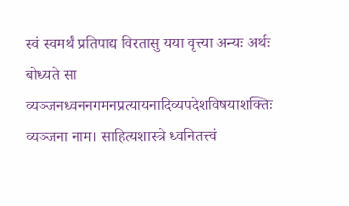स्वं स्वमर्थं प्रतिपाद्य विरतासु यया वृत्त्या अन्यः अर्थः बोध्यते सा व्यञ्जनध्वननगमनप्रत्यायनादिव्यपदेशविषयाशक्तिः व्यञ्जना नाम। साहित्यशास्त्रे ध्वनितत्त्वं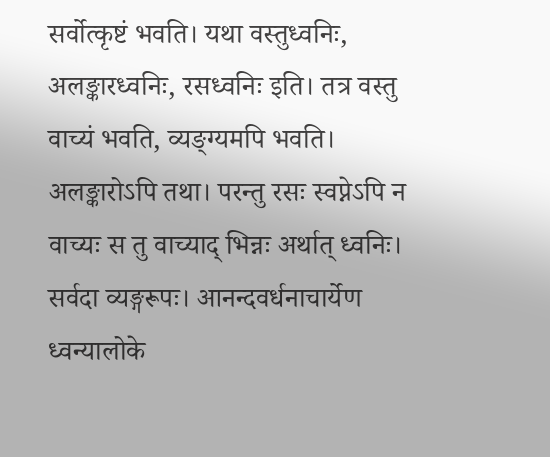सर्वोत्कृष्टं भवति। यथा वस्तुध्वनिः, अलङ्कारध्वनिः, रसध्वनिः इति। तत्र वस्तु वाच्यं भवति, व्यङ्ग्यमपि भवति। अलङ्कारोऽपि तथा। परन्तु रसः स्वप्नेऽपि न वाच्यः स तु वाच्याद् भिन्नः अर्थात् ध्वनिः। सर्वदा व्यङ्गरूपः। आनन्दवर्धनाचार्येण ध्वन्यालोके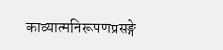काव्यात्मनिरूपणप्रसङ्गे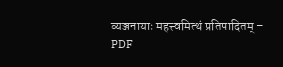व्यञ्जनायाः महत्त्वमित्थं प्रतिपादितम् –
PDF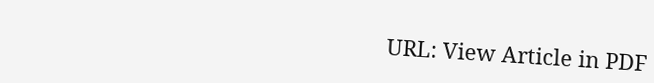URL: View Article in PDF